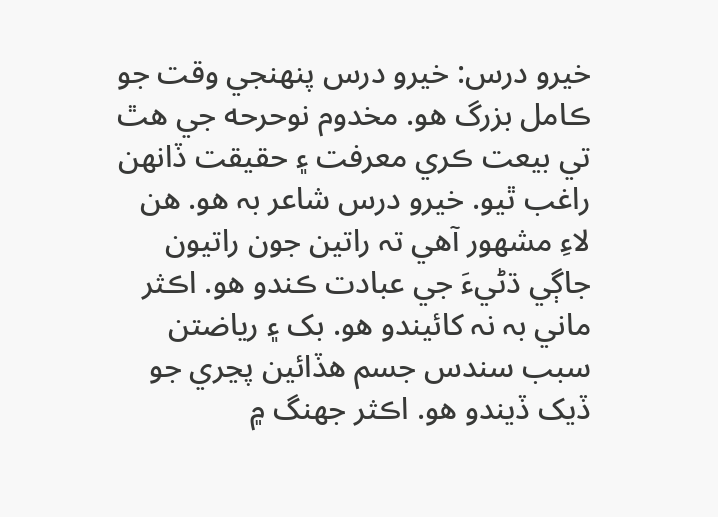خيرو درس: خيرو درس پنھنجي وقت جو ڪامل بزرگ هو. مخدوم نوحرحه جي هٿ تي بيعت ڪري معرفت ۽ حقيقت ڏانهن راغب ٿيو. خيرو درس شاعر بہ هو. هن لاءِ مشھور آهي تہ راتين جون راتيون جاڳي ڌڻيءَ جي عبادت ڪندو هو. اڪثر ماني بہ نہ کائيندو هو. بک ۽ رياضتن سبب سندس جسم هڏائين پڃري جو ڏيک ڏيندو هو. اڪثر جهنگ ۾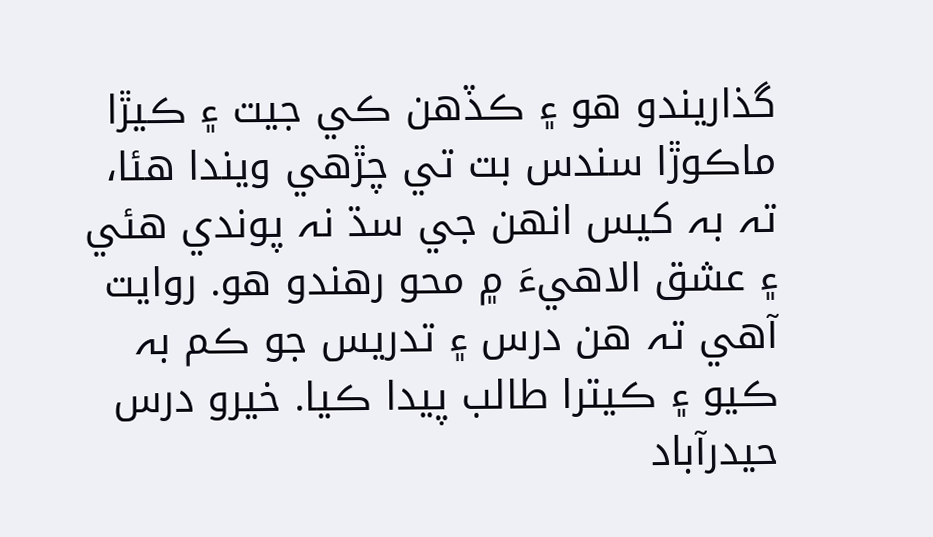گذاريندو هو ۽ ڪڏهن ڪي جيت ۽ ڪيڙا ماڪوڙا سندس بت تي چڙهي ويندا هئا، تہ بہ کيس انهن جي سڌ نہ پوندي هئي ۽ عشق الاهيءَ ۾ محو رهندو هو. روايت آهي تہ هن درس ۽ تدريس جو ڪم بہ ڪيو ۽ ڪيترا طالب پيدا ڪيا. خيرو درس حيدرآباد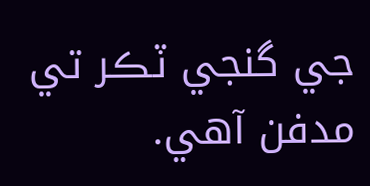جي گنجي ٽڪر تي مدفن آهي.